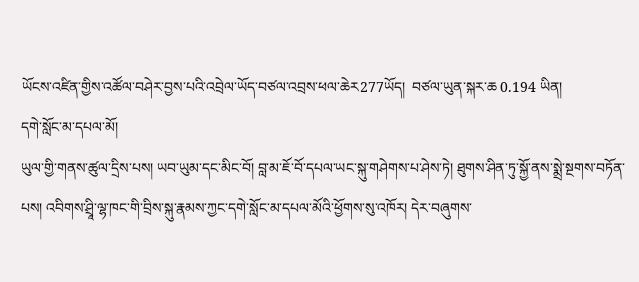ཡོངས་འཛིན་གྱིས་འཚོལ་བཤེར་བྱས་པའི་འབྲེལ་ཡོད་བཙལ་འབྲས་ཕལ་ཆེར277ཡོད།  བཙལ་ཡུན་སྐར་ཆ 0.194 ཡིན།
དགེ་སློང་མ་དཔལ་མོ།
ཡུལ་གྱི་གནས་ཚུལ་དྲིས་པས། ཡབ་ཡུམ་དང་མིང་བོ། བླ་མ་ཇོ་བོ་དཔལ་ཡང་སྐུ་གཤེགས་པ་ཤེས་ཏེ། ཐུགས་ཤིན་ཏུ་སྐྱོ་ནས་སྨྲེ་སྔགས་བཏོན་པས། འབིགས་ཤྲཱི་ལྷ་ཁང་གི་བྲིས་སྐུ་རྣམས་ཀྱང་དགེ་སློང་མ་དཔལ་མོའི་ཕྱོགས་སུ་འཁོར། དེར་བཞུགས་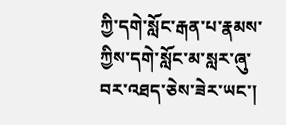ཀྱི་དགེ་སློང་རྒན་པ་རྣམས་ཀྱིས་དགེ་སློང་མ་སླར་ཞུ་བར་འཐད་ཅེས་ཟེར་ཡང་།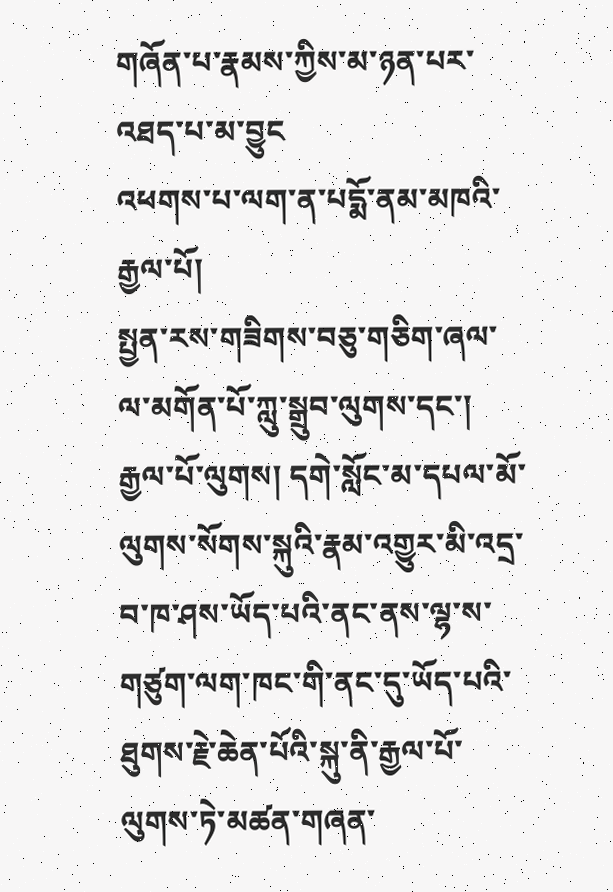གཞོན་པ་རྣམས་ཀྱིས་མ་ཉན་པར་འཐད་པ་མ་བྱུང
འཕགས་པ་ལག་ན་པདྨོ་ནམ་མཁའི་རྒྱལ་པོ།
སྤྱན་རས་གཟིགས་བཅུ་གཅིག་ཞལ་ལ་མགོན་པོ་ཀླུ་སྒྲུབ་ལུགས་དང་། རྒྱལ་པོ་ལུགས། དགེ་སློང་མ་དཔལ་མོ་ལུགས་སོགས་སྐུའི་རྣམ་འགྱུར་མི་འདྲ་བ་ཁ་ཤས་ཡོད་པའི་ནང་ནས་ལྷ་ས་གཙུག་ལག་ཁང་གི་ནང་དུ་ཡོད་པའི་ཐུགས་རྗེ་ཆེན་པོའི་སྐུ་ནི་རྒྱལ་པོ་ལུགས་ཏེ་མཚན་གཞན་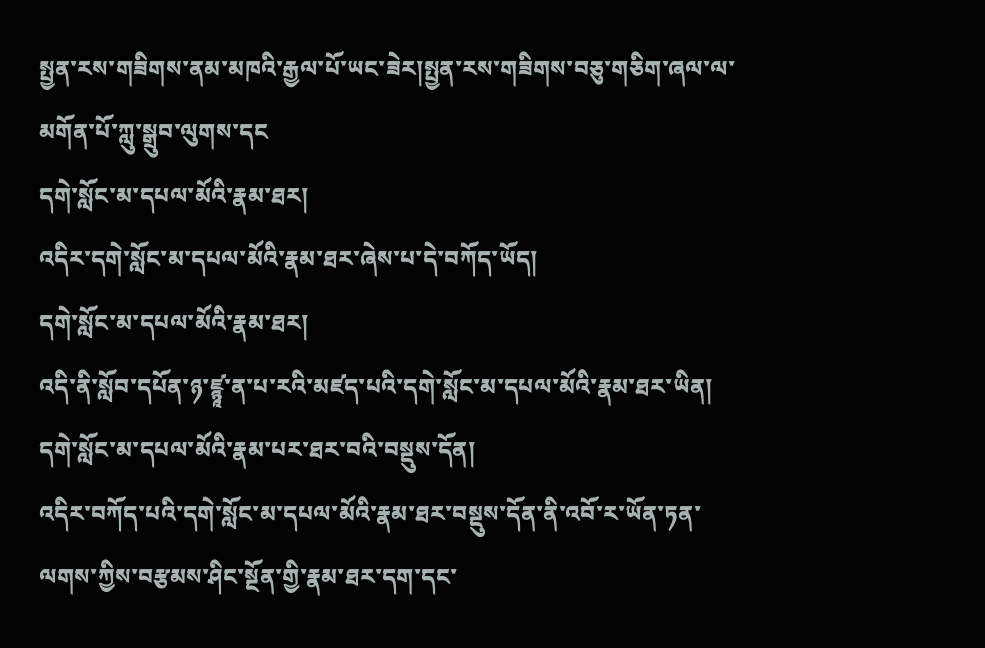སྤྱན་རས་གཟིགས་ནམ་མཁའི་རྒྱལ་པོ་ཡང་ཟེར།སྤྱན་རས་གཟིགས་བཅུ་གཅིག་ཞལ་ལ་མགོན་པོ་ཀླུ་སྒྲུབ་ལུགས་དང
དགེ་སློང་མ་དཔལ་མོའི་རྣམ་ཐར།
འདིར་དགེ་སློང་མ་དཔལ་མོའི་རྣམ་ཐར་ཞེས་པ་དེ་བཀོད་ཡོད།
དགེ་སློང་མ་དཔལ་མོའི་རྣམ་ཐར།
འདི་ནི་སློབ་དཔོན་ཉ་ཛྙཱ་ན་པ་རའི་མཛད་པའི་དགེ་སློང་མ་དཔལ་མོའི་རྣམ་ཐར་ཡིན།
དགེ་སློང་མ་དཔལ་མོའི་རྣམ་པར་ཐར་བའི་བསྡུས་དོན།
འདིར་བཀོད་པའི་དགེ་སློང་མ་དཔལ་མོའི་རྣམ་ཐར་བསྡུས་དོན་ནི་འབོ་ར་ཡོན་ཏན་ལགས་ཀྱིས་བརྩམས་ཤིང་སྔོན་གྱི་རྣམ་ཐར་དག་དང་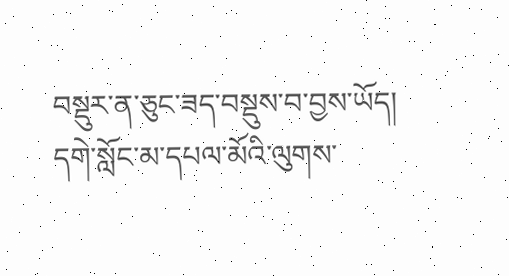བསྡུར་ན་ཅུང་ཟད་བསྡུས་བ་བྱས་ཡོད།
དགེ་སློང་མ་དཔལ་མོའི་ལུགས་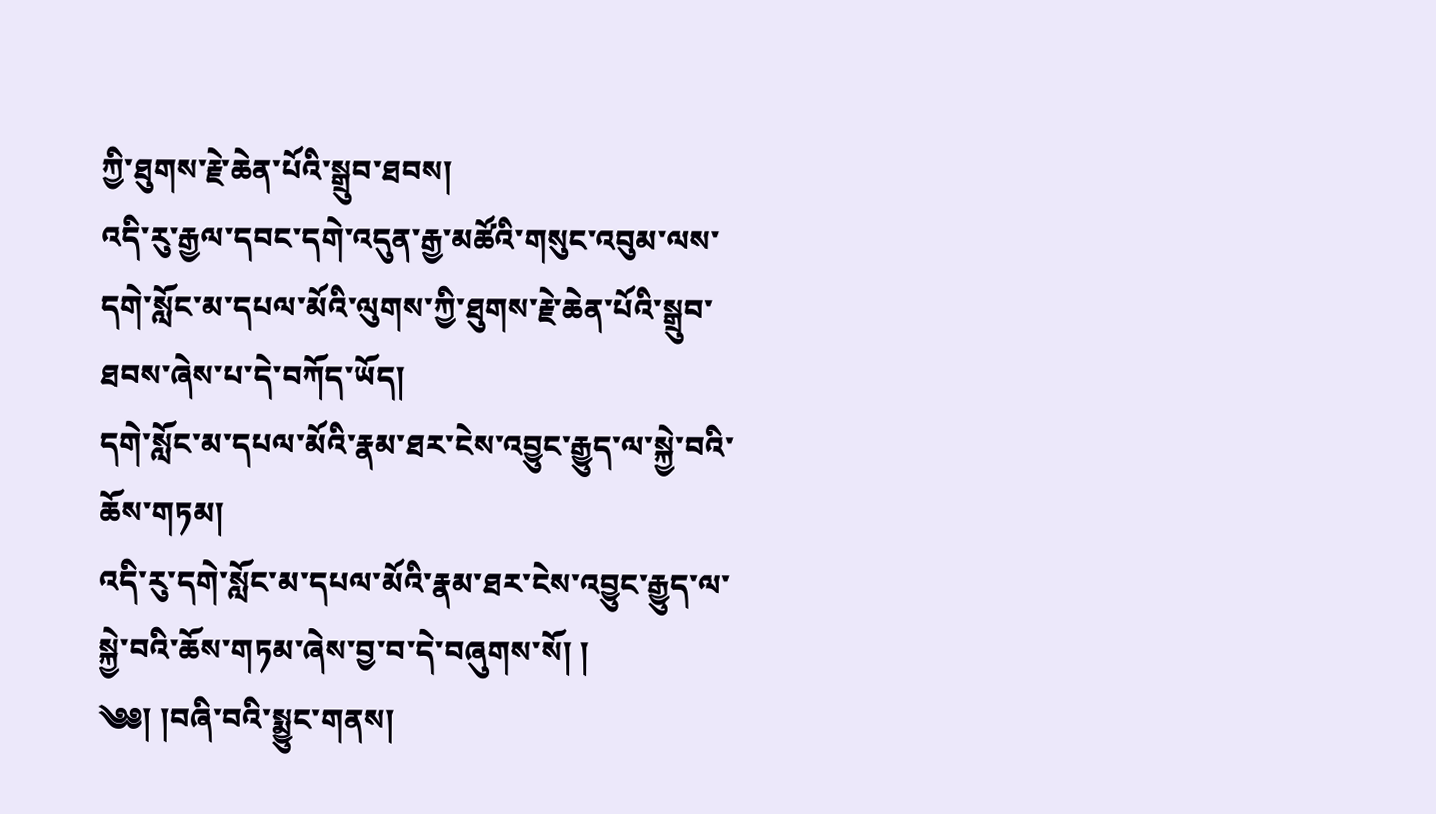ཀྱི་ཐུགས་རྗེ་ཆེན་པོའི་སྒྲུབ་ཐབས།
འདི་རུ་རྒྱལ་དབང་དགེ་འདུན་རྒྱ་མཚོའི་གསུང་འབུམ་ལས་དགེ་སློང་མ་དཔལ་མོའི་ལུགས་ཀྱི་ཐུགས་རྗེ་ཆེན་པོའི་སྒྲུབ་ཐབས་ཞེས་པ་དེ་བཀོད་ཡོད།
དགེ་སློང་མ་དཔལ་མོའི་རྣམ་ཐར་ངེས་འབྱུང་རྒྱུད་ལ་སྐྱེ་བའི་ཆོས་གཏམ།
འདི་རུ་དགེ་སློང་མ་དཔལ་མོའི་རྣམ་ཐར་ངེས་འབྱུང་རྒྱུད་ལ་སྐྱེ་བའི་ཆོས་གཏམ་ཞེས་བྱ་བ་དེ་བཞུགས་སོ། །
༄༅། །བཞི་བའི་སྨྱུང་གནས།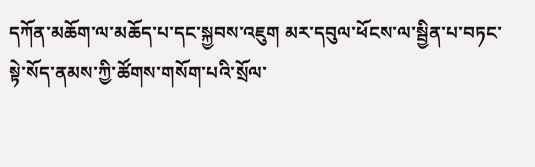དཀོན་མཆོག་ལ་མཆོད་པ་དང་སྐྱབས་འཇུག མར་དབུལ་ཕོངས་ལ་སྦྱིན་པ་བཏང་སྟེ་སོད་ནམས་ཀྱི་ཚོགས་གསོག་པའི་སྲོལ་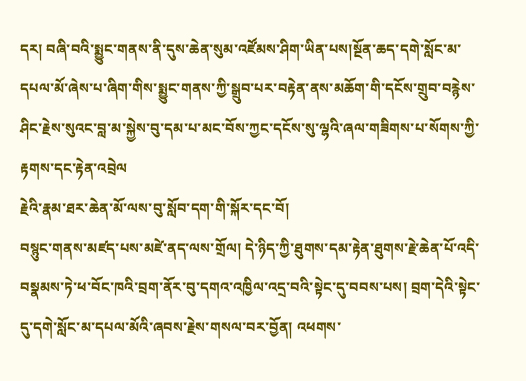དར། བཞི་བའི་སྨྱུང་གནས་ནི་དུས་ཆེན་སུམ་འཛོམས་ཤིག་ཡིན་པས།སྔོན་ཆད་དགེ་སློང་མ་དཔལ་མོ་ཞེས་པ་ཞིག་གིས་སྨྱུང་གནས་ཀྱི་སྒྲུབ་པར་བརྟེན་ནས་མཆོག་གི་དངོས་གྲུབ་བརྙེས་ཤིང་རྗེས་སུའང་བླ་མ་སྐྱེས་བུ་དམ་པ་མང་བོས་ཀྱང་དངོས་སུ་ལྷའི་ཞལ་གཟིགས་པ་སོགས་ཀྱི་རྟགས་དང་རྟེན་འབྲེལ
རྗེའི་རྣམ་ཐར་ཆེན་མོ་ལས་བུ་སློབ་དག་གི་སྐོར་དང་བོ།
བསྙུང་གནས་མཛད་པས་མཛེ་ནད་ལས་གྲོལ། དེ་ཉིད་ཀྱི་ཐུགས་དམ་རྟེན་ཐུགས་རྗེ་ཆེན་པོ་འདི་བསྣམས་ཏེ་ཕ་བོང་ཁའི་བྲག་ནོར་བུ་དགའ་འཁྱིལ་འདྲ་བའི་སྟེང་དུ་བབས་པས། བྲག་དེའི་སྟེང་དུ་དགེ་སློང་མ་དཔལ་མོའི་ཞབས་རྗེས་གསལ་བར་བྱོན། འཕགས་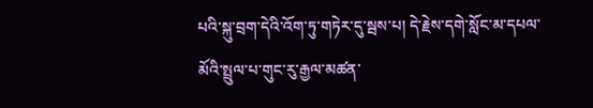པའི་སྐུ་བྲག་དེའི་འོག་ཏུ་གཏེར་དུ་སྦས་པ། དེ་རྗེས་དགེ་སློང་མ་དཔལ་མོའི་སྤྲུལ་པ་གུང་རུ་རྒྱལ་མཚན་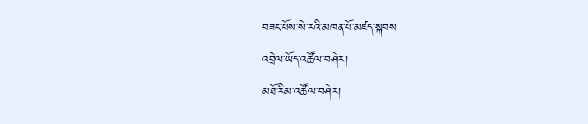བཟང་པོས་སེ་རའི་མཁན་པོ་མཛད་སྐབས
འབྲེལ་ཡོད་འཚོལ་བཤེར།
མཐོ་རིམ་འཚོལ་བཤེར།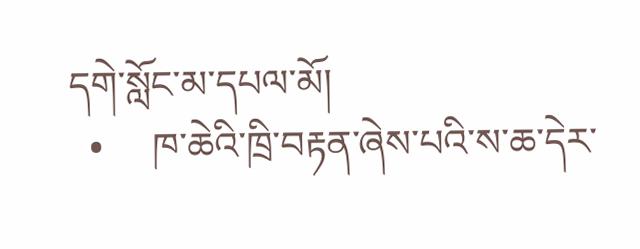དགེ་སློང་མ་དཔལ་མོ།
  •     ཁ་ཆེའི་ཁྲི་བརྟན་ཞེས་པའི་ས་ཆ་དེར་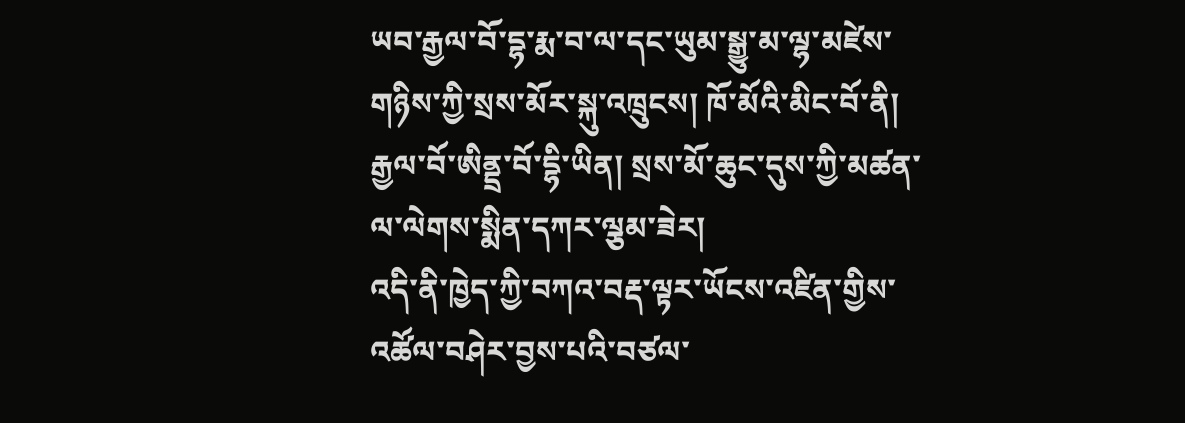ཡབ་རྒྱལ་བོ་དྷ་རྨ་བ་ལ་དང་ཡུམ་སྒྱུ་མ་ལྷ་མཛེས་གཉིས་ཀྱི་སྲས་མོར་སྐུ་འཁྲུངས། ཁོ་མོའི་མིང་བོ་ནི། རྒྱལ་བོ་ཨིནྡྲ་བོ་དྷི་ཡིན། སྲས་མོ་ཆུང་དུས་ཀྱི་མཚན་ལ་ལེགས་སྨིན་དཀར་ལྕམ་ཟེར།
འདི་ནི་ཁྱེད་ཀྱི་བཀའ་བརྡ་ལྟར་ཡོངས་འཛིན་གྱིས་འཚོལ་བཤེར་བྱས་པའི་བཙལ་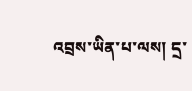འབྲས་ཡིན་པ་ལས། དྲ་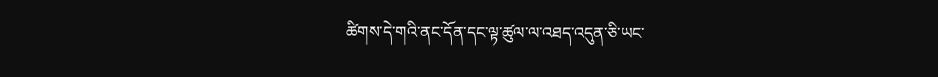ཚིགས་དེ་གའི་ནང་དོན་དང་ལྟ་ཚུལ་ལ་འཐད་འདུན་ཅི་ཡང་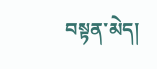བསྟན་མེད།